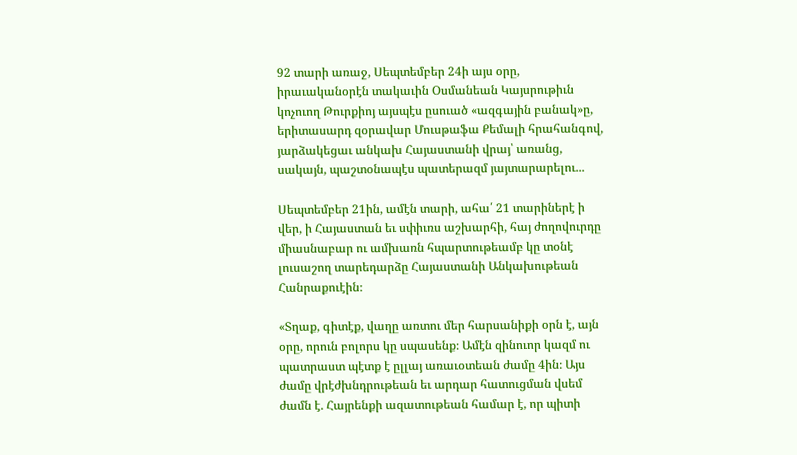92 տարի առաջ, Սեպտեմբեր 24ի այս օրը, իրաւականօրէն տակաւին Օսմանեան Կայսրութիւն կոչուող Թուրքիոյ այսպէս ըսուած «ազգային բանակ»ը, երիտասարդ զօրավար Մուսթաֆա Քեմալի հրահանգով, յարձակեցաւ անկախ Հայաստանի վրայ՝ առանց, սակայն, պաշտօնապէս պատերազմ յայտարարելու...

Սեպտեմբեր 21ին, ամէն տարի, ահա՛ 21 տարիներէ ի վեր, ի Հայաստան եւ սփիւռս աշխարհի, հայ ժողովուրդը միասնաբար ու ամխառն հպարտութեամբ կը տօնէ լուսաշող տարեդարձը Հայաստանի Անկախութեան Հանրաքուէին։

«Տղաք, գիտէք, վաղը առտու մեր հարսանիքի օրն է, այն օրը, որուն բոլորս կը սպասենք։ Ամէն զինուոր կազմ ու պատրաստ պէտք է ըլլայ առաւօտեան ժամը 4ին։ Այս ժամը վրէժխնդրութեան եւ արդար հատուցման վսեմ ժամն է. Հայրենքի ազատութեան համար է, որ պիտի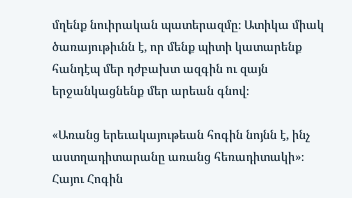մղենք նուիրական պատերազմը։ Ատիկա միակ ծառայութիւնն է, որ մենք պիտի կատարենք հանդէպ մեր դժբախտ ազգին ու զայն երջանկացնենք մեր արեան գնով։

«Առանց երեւակայութեան հոգին նոյնն է, ինչ աստղադիտարանը առանց հեռադիտակի»։
Հայու Հոգին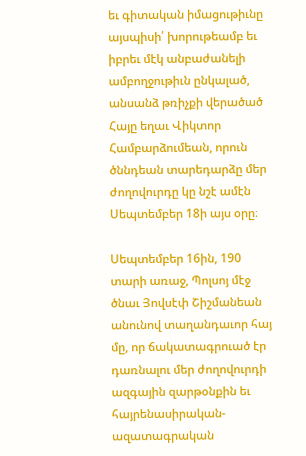եւ գիտական իմացութիւնը այսպիսի՛ խորութեամբ եւ իբրեւ մէկ անբաժանելի ամբողջութիւն ընկալած, անսանձ թռիչքի վերածած Հայը եղաւ Վիկտոր Համբարձումեան, որուն ծննդեան տարեդարձը մեր ժողովուրդը կը նշէ ամէն Սեպտեմբեր 18ի այս օրը։

Սեպտեմբեր 16ին, 190 տարի առաջ, Պոլսոյ մէջ ծնաւ Յովսէփ Շիշմանեան անունով տաղանդաւոր հայ մը, որ ճակատագրուած էր դառնալու մեր ժողովուրդի ազգային զարթօնքին եւ հայրենասիրական-ազատագրական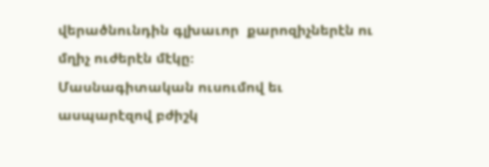վերածնունդին գլխաւոր  քարոզիչներէն ու մղիչ ուժերէն մէկը։
Մասնագիտական ուսումով եւ ասպարէզով բժիշկ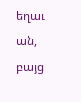եղաւ ան, բայց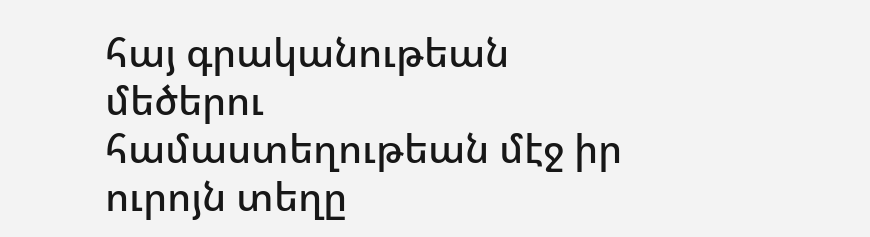հայ գրականութեան մեծերու համաստեղութեան մէջ իր ուրոյն տեղը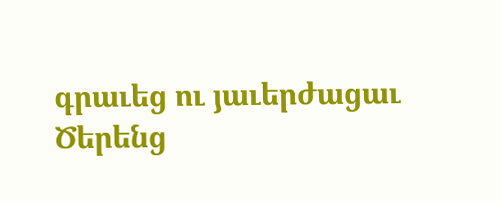գրաւեց ու յաւերժացաւ Ծերենց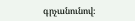գրչանունով։